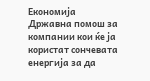Економија
Државна помош за компании кои ќе ја користат сончевата енергија за да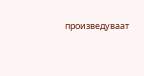произведуваат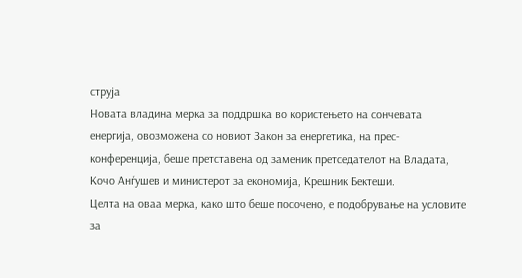струја
Новата владина мерка за поддршка во користењето на сончевата енергија, овозможена со новиот Закон за енергетика, на прес-конференција, беше претставена од заменик претседателот на Владата, Кочо Анѓушев и министерот за економија, Крешник Бектеши.
Целта на оваа мерка, како што беше посочено, е подобрување на условите за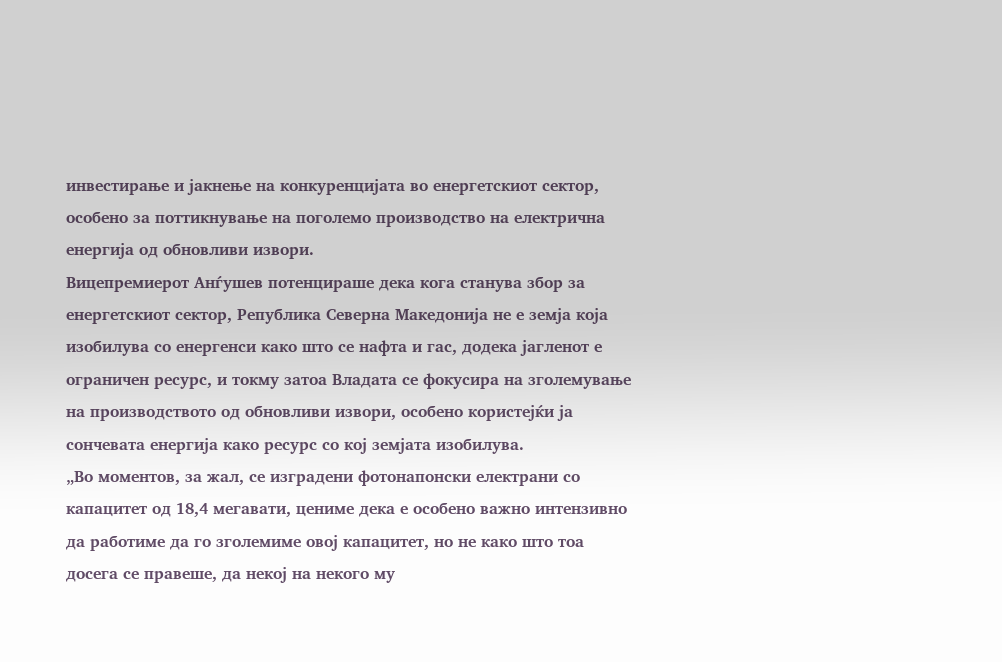инвестирање и јакнење на конкуренцијата во енергетскиот сектор, особено за поттикнување на поголемо производство на електрична енергија од обновливи извори.
Вицепремиерот Анѓушев потенцираше дека кога станува збор за енергетскиот сектор, Република Северна Македонија не е земја која изобилува со енергенси како што се нафта и гас, додека јагленот е ограничен ресурс, и токму затоа Владата се фокусира на зголемување на производството од обновливи извори, особено користејќи ја сончевата енергија како ресурс со кој земјата изобилува.
„Во моментов, за жал, се изградени фотонапонски електрани со капацитет од 18,4 мегавати, цениме дека е особено важно интензивно да работиме да го зголемиме овој капацитет, но не како што тоа досега се правеше, да некој на некого му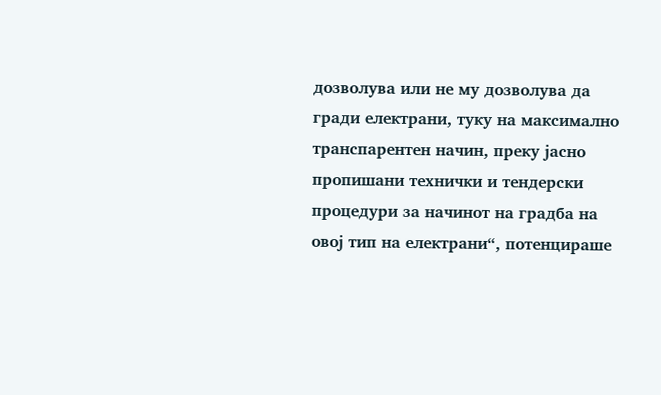дозволува или не му дозволува да гради електрани, туку на максимално транспарентен начин, преку јасно пропишани технички и тендерски процедури за начинот на градба на овој тип на електрани“, потенцираше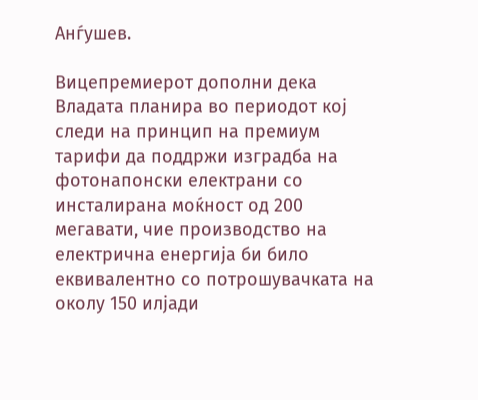Анѓушев.

Вицепремиерот дополни дека Владата планира во периодот кој следи на принцип на премиум тарифи да поддржи изградба на фотонапонски електрани со инсталирана моќност од 200 мегавати, чие производство на електрична енергија би било еквивалентно со потрошувачката на околу 150 илјади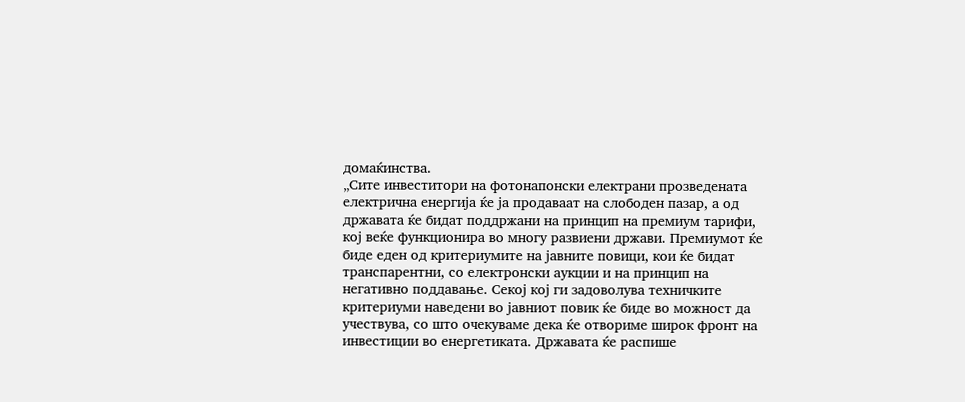домаќинства.
„Сите инвеститори на фотонапонски електрани прозведената електрична енергија ќе ја продаваат на слободен пазар, а од државата ќе бидат поддржани на принцип на премиум тарифи, кој веќе функционира во многу развиени држави. Премиумот ќе биде еден од критериумите на јавните повици, кои ќе бидат транспарентни, со електронски аукции и на принцип на негативно поддавање. Секој кој ги задоволува техничките критериуми наведени во јавниот повик ќе биде во можност да учествува, со што очекуваме дека ќе отвориме широк фронт на инвестиции во енергетиката. Државата ќе распише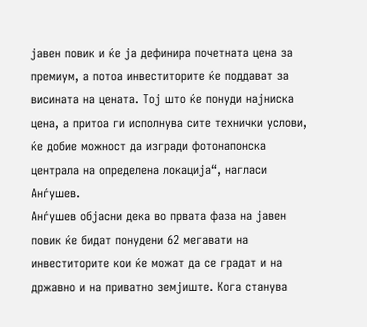јавен повик и ќе ја дефинира почетната цена за премиум, а потоа инвеститорите ќе поддават за висината на цената. Тој што ќе понуди најниска цена, а притоа ги исполнува сите технички услови, ќе добие можност да изгради фотонапонска централа на определена локација“, нагласи Анѓушев.
Анѓушев објасни дека во првата фаза на јавен повик ќе бидат понудени 62 мегавати на инвеститорите кои ќе можат да се градат и на државно и на приватно земјиште. Кога станува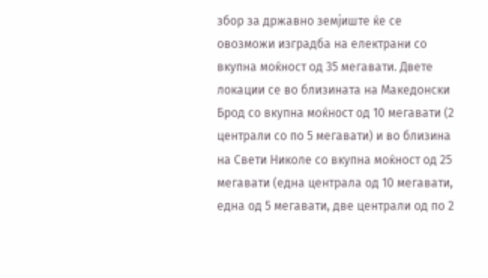збор за државно земјиште ќе се овозможи изградба на електрани со вкупна моќност од 35 мегавати. Двете локации се во близината на Македонски Брод со вкупна моќност од 10 мегавати (2 централи со по 5 мегавати) и во близина на Свети Николе со вкупна моќност од 25 мегавати (една централа од 10 мегавати, една од 5 мегавати, две централи од по 2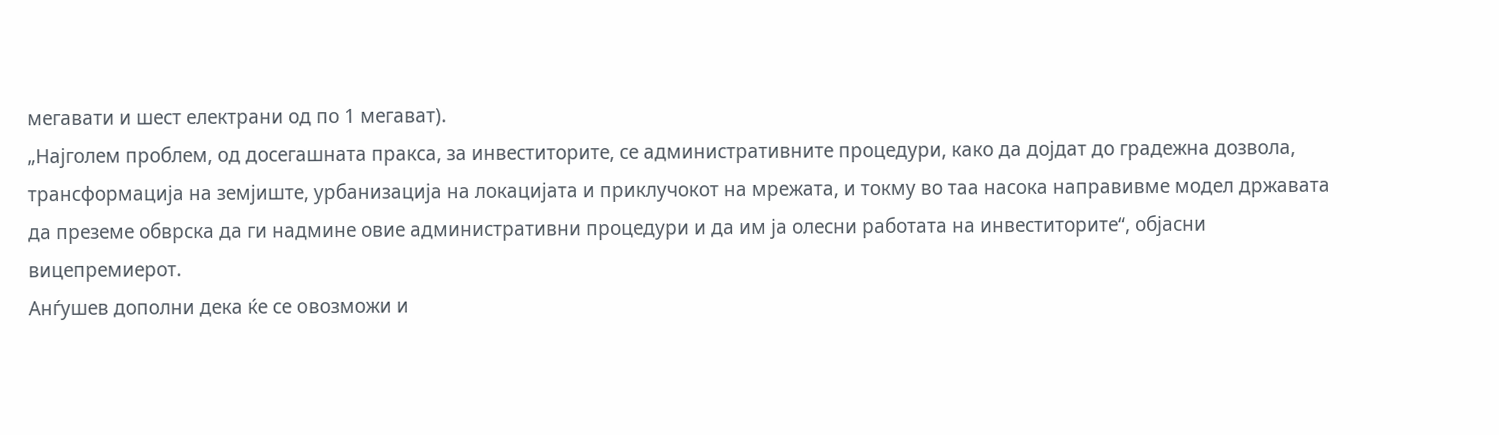мегавати и шест електрани од по 1 мегават).
„Најголем проблем, од досегашната пракса, за инвеститорите, се административните процедури, како да дојдат до градежна дозвола, трансформација на земјиште, урбанизација на локацијата и приклучокот на мрежата, и токму во таа насока направивме модел државата да преземе обврска да ги надмине овие административни процедури и да им ја олесни работата на инвеститорите“, објасни вицепремиерот.
Анѓушев дополни дека ќе се oвозможи и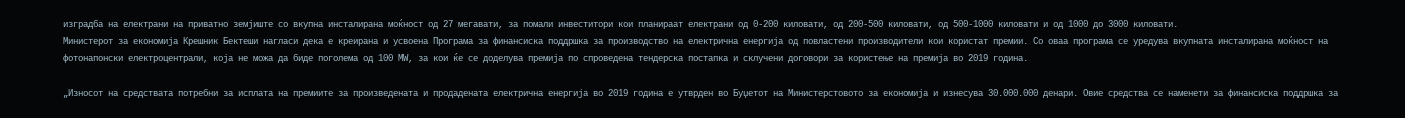изградба на електрани на приватно земјиште со вкупна инсталирана моќност од 27 мегавати, за помали инвеститори кои планираат електрани од 0-200 киловати, од 200-500 киловати, од 500-1000 киловати и од 1000 до 3000 киловати.
Министерот за економија Крешник Бектеши нагласи дека е креирана и усвоена Програма за финансиска поддршка за производство на електрична енергија од повластени производители кои користат премии. Со оваа програма се уредува вкупната инсталирана моќност на фотонапонски електроцентрали, која не можа да биде поголема од 100 МW, за кои ќе се доделува премија по спроведена тендерска постапка и склучени договори за користење на премија во 2019 година.

„Износот на средствата потребни за исплата на премиите за произведената и продадената електрична енергија во 2019 година е утврден во Буџетот на Министерстовото за економија и изнесува 30.000.000 денари. Овие средства се наменети за финансиска поддршка за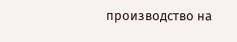производство на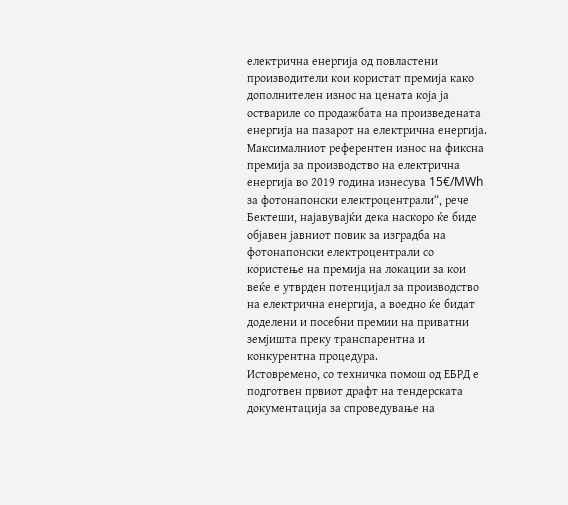електрична енергија од повластени производители кои користат премија како дополнителен износ на цената која ја оствариле со продажбата на произведената енергија на пазарот на електрична енергија. Максималниот референтен износ на фиксна премија за производство на електрична енергија во 2019 година изнесува 15€/MWh за фотонапонски електроцентрали“, рече Бектеши, најавувајќи дека наскоро ќе биде објавен јавниот повик за изградба на фотонапонски електроцентрали со користење на премија на локации за кои веќе е утврден потенцијал за производство на електрична енергија, а воедно ќе бидат доделени и посебни премии на приватни земјишта преку транспарентна и конкурентна процедура.
Истовремено, со техничка помош од ЕБРД е подготвен првиот драфт на тендерската документација за спроведување на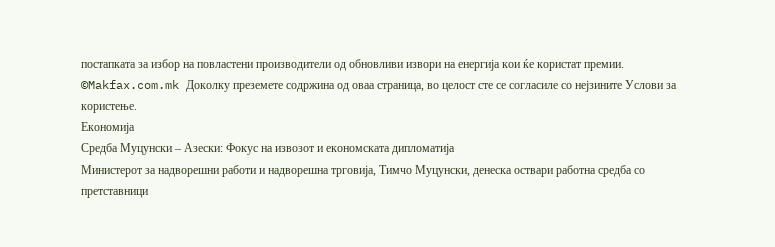постапката за избор на повластени производители од обновливи извори на енергија кои ќе користат премии.
©Makfax.com.mk Доколку преземете содржина од оваа страница, во целост сте се согласиле со нејзините Услови за користење.
Економија
Средба Муцунски – Aзески: Фокус на извозот и економската дипломатија
Министерот за надворешни работи и надворешна трговија, Тимчо Муцунски, денеска оствари работна средба со претставници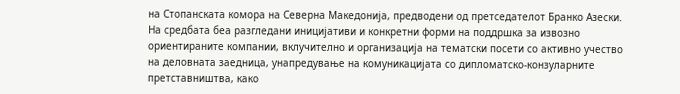на Стопанската комора на Северна Македонија, предводени од претседателот Бранко Азески.
На средбата беа разгледани иницијативи и конкретни форми на поддршка за извозно ориентираните компании, вклучително и организација на тематски посети со активно учество на деловната заедница, унапредување на комуникацијата со дипломатско-конзуларните претставништва, како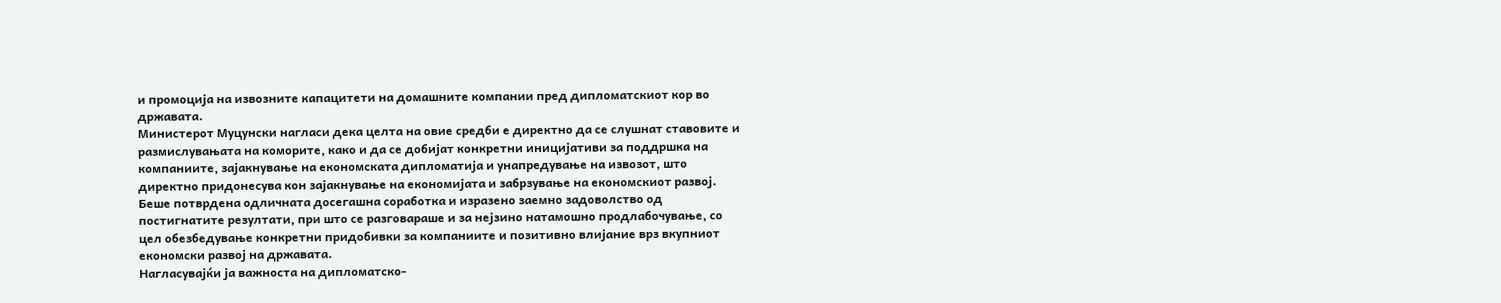и промоција на извозните капацитети на домашните компании пред дипломатскиот кор во државата.
Министерот Муцунски нагласи дека целта на овие средби е директно да се слушнат ставовите и размислувањата на коморите, како и да се добијат конкретни иницијативи за поддршка на компаниите, зајакнување на економската дипломатија и унапредување на извозот, што директно придонесува кон зајакнување на економијата и забрзување на економскиот развој.
Беше потврдена одличната досегашна соработка и изразено заемно задоволство од постигнатите резултати, при што се разговараше и за нејзино натамошно продлабочување, со цел обезбедување конкретни придобивки за компаниите и позитивно влијание врз вкупниот економски развој на државата.
Нагласувајќи ја важноста на дипломатско-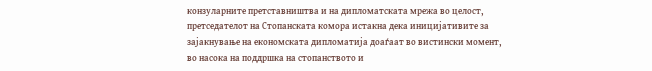конзуларните претставништва и на дипломатската мрежа во целост, претседателот на Стопанската комора истакна дека иницијативите за зајакнување на економската дипломатија доаѓаат во вистински момент, во насока на поддршка на стопанството и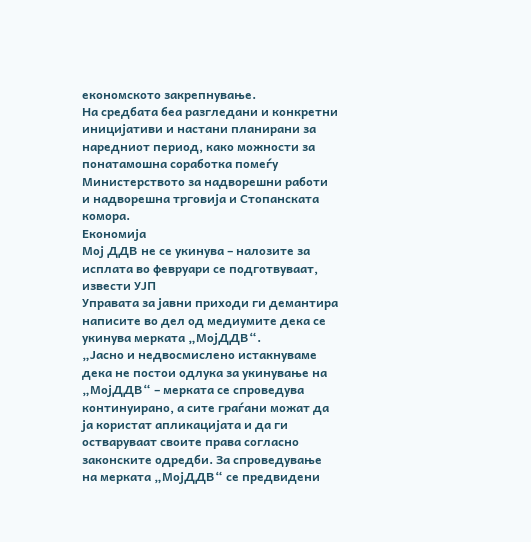економското закрепнување.
На средбата беа разгледани и конкретни иницијативи и настани планирани за наредниот период, како можности за понатамошна соработка помеѓу Министерството за надворешни работи и надворешна трговија и Стопанската комора.
Економија
Мој ДДВ не се укинува – налозите за исплата во февруари се подготвуваат, извести УЈП
Управата за јавни приходи ги демантира написите во дел од медиумите дека се укинува мерката „МојДДВ“.
„Јасно и недвосмислено истакнуваме дека не постои одлука за укинување на „МојДДВ“ – мерката се спроведува континуирано, а сите граѓани можат да ја користат апликацијата и да ги остваруваат своите права согласно законските одредби. За спроведување на мерката „МојДДВ“ се предвидени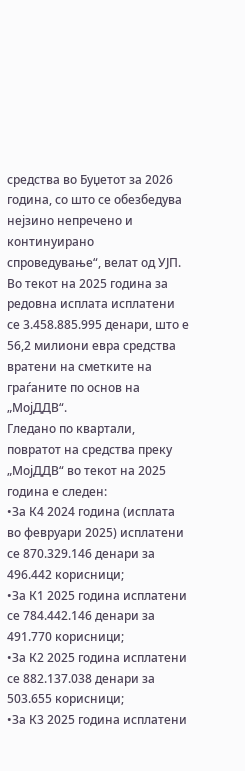средства во Буџетот за 2026 година, со што се обезбедува нејзино непречено и континуирано спроведување“, велат од УЈП.
Во текот на 2025 година за редовна исплата исплатени се 3.458.885.995 денари, што е 56,2 милиони евра средства вратени на сметките на граѓаните по основ на „МојДДВ“.
Гледано по квартали, повратот на средства преку „МојДДВ“ во текот на 2025 година е следен:
•За К4 2024 година (исплата во февруари 2025) исплатени се 870.329.146 денари за 496.442 корисници;
•За К1 2025 година исплатени се 784.442.146 денари за 491.770 корисници;
•За К2 2025 година исплатени се 882.137.038 денари за 503.655 корисници;
•За К3 2025 година исплатени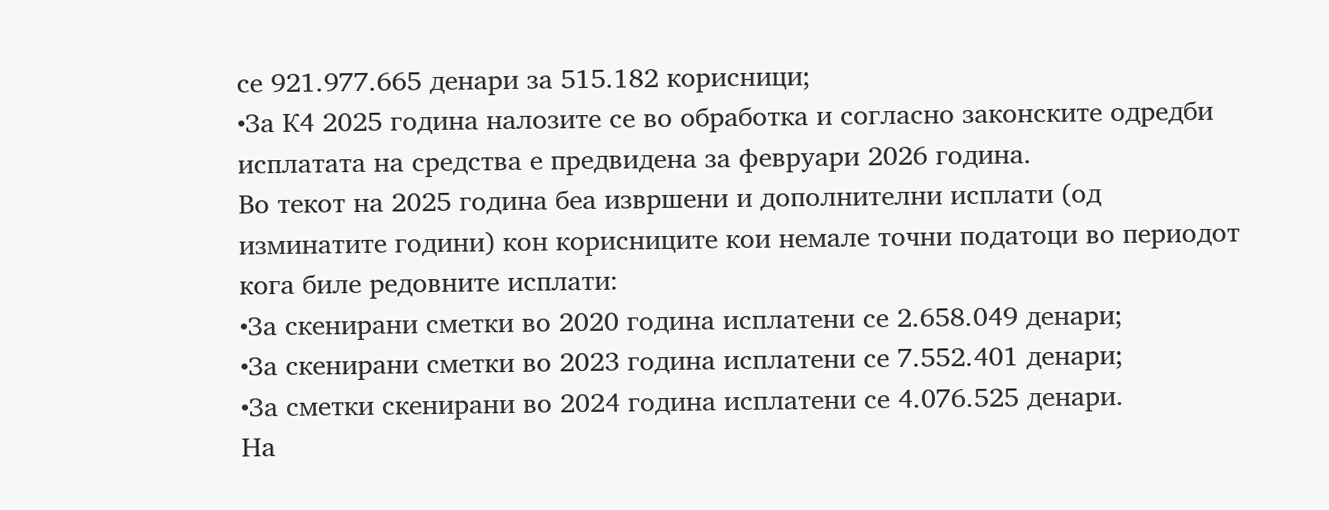се 921.977.665 денари за 515.182 корисници;
•За К4 2025 година налозите се во обработка и согласно законските одредби исплатата на средства е предвидена за февруари 2026 година.
Во текот на 2025 година беа извршени и дополнителни исплати (од изминатите години) кон корисниците кои немале точни податоци во периодот кога биле редовните исплати:
•За скенирани сметки во 2020 година исплатени се 2.658.049 денари;
•За скенирани сметки во 2023 година исплатени се 7.552.401 денари;
•За сметки скенирани во 2024 година исплатени се 4.076.525 денари.
На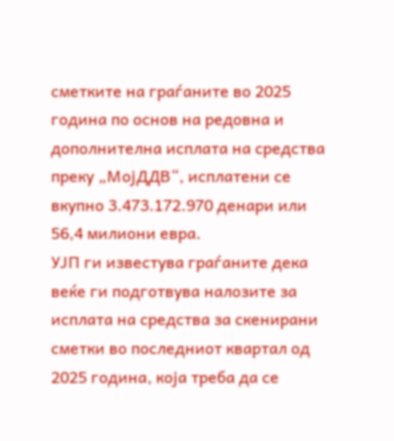сметките на граѓаните во 2025 година по основ на редовна и дополнителна исплата на средства преку „МојДДВ“, исплатени се вкупно 3.473.172.970 денари или 56,4 милиони евра.
УЈП ги известува граѓаните дека веќе ги подготвува налозите за исплата на средства за скенирани сметки во последниот квартал од 2025 година, која треба да се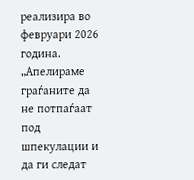реализира во февруари 2026 година.
„Апелираме граѓаните да не потпаѓаат под шпекулации и да ги следат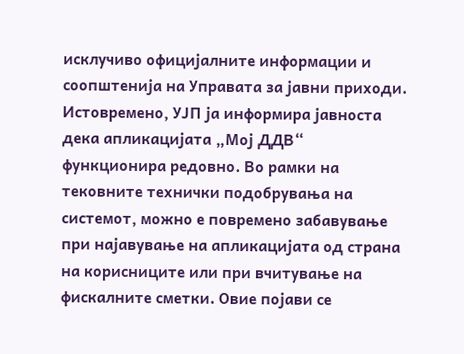исклучиво официјалните информации и соопштенија на Управата за јавни приходи. Истовремено, УЈП ја информира јавноста дека апликацијата „Мој ДДВ“ функционира редовно. Во рамки на тековните технички подобрувања на системот, можно е повремено забавување при најавување на апликацијата од страна на корисниците или при вчитување на фискалните сметки. Овие појави се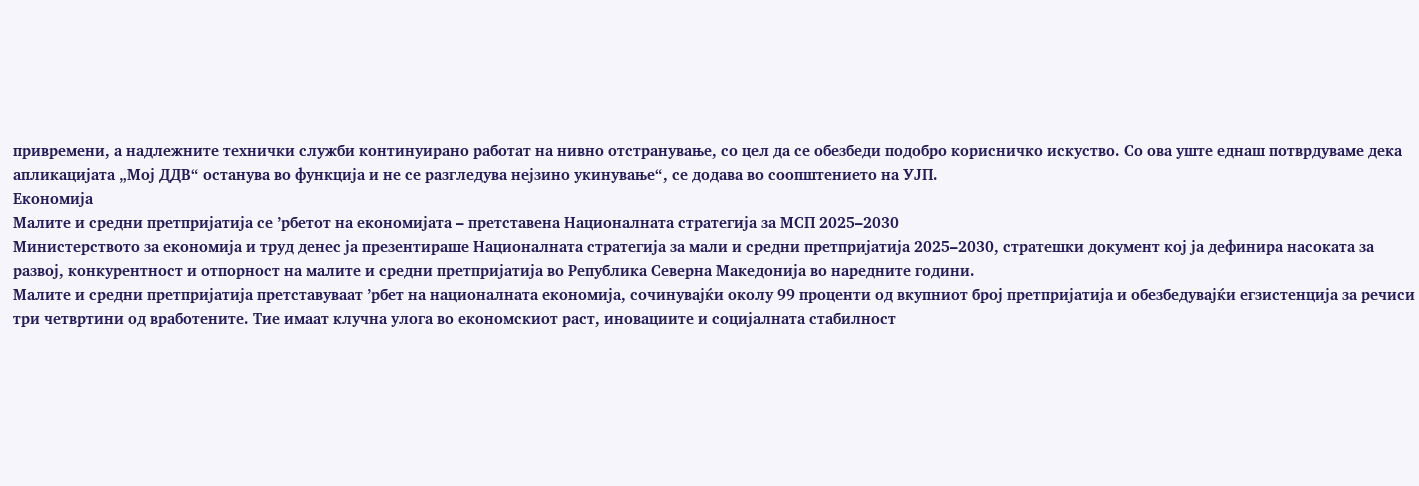привремени, а надлежните технички служби континуирано работат на нивно отстранување, со цел да се обезбеди подобро корисничко искуство. Со ова уште еднаш потврдуваме дека апликацијата „Мој ДДВ“ останува во функција и не се разгледува нејзино укинување“, се додава во соопштението на УЈП.
Економија
Малите и средни претпријатија се ’рбетот на економијата – претставена Националната стратегија за МСП 2025–2030
Министерството за економија и труд денес ја презентираше Националната стратегија за мали и средни претпријатија 2025–2030, стратешки документ кој ја дефинира насоката за развој, конкурентност и отпорност на малите и средни претпријатија во Република Северна Македонија во наредните години.
Малите и средни претпријатија претставуваат ’рбет на националната економија, сочинувајќи околу 99 проценти од вкупниот број претпријатија и обезбедувајќи егзистенција за речиси три четвртини од вработените. Тие имаат клучна улога во економскиот раст, иновациите и социјалната стабилност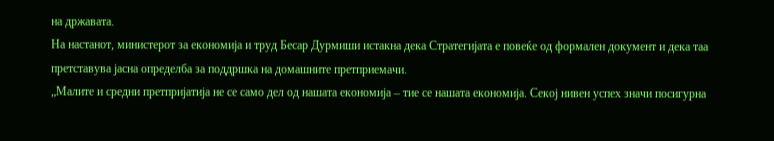на државата.
На настанот, министерот за економија и труд Бесар Дурмиши истакна дека Стратегијата е повеќе од формален документ и дека таа претставува јасна определба за поддршка на домашните претприемачи.
„Малите и средни претпријатија не се само дел од нашата економија – тие се нашата економија. Секој нивен успех значи посигурна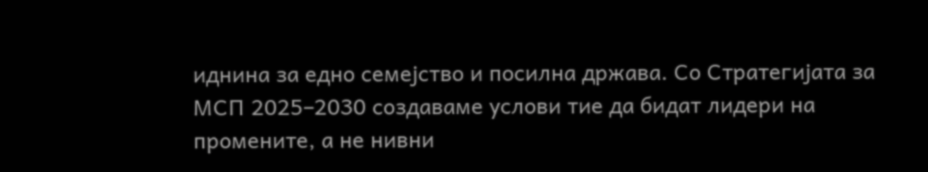иднина за едно семејство и посилна држава. Со Стратегијата за МСП 2025–2030 создаваме услови тие да бидат лидери на промените, а не нивни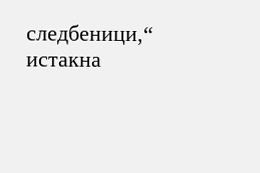следбеници,“ истакна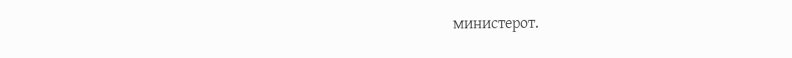министерот.